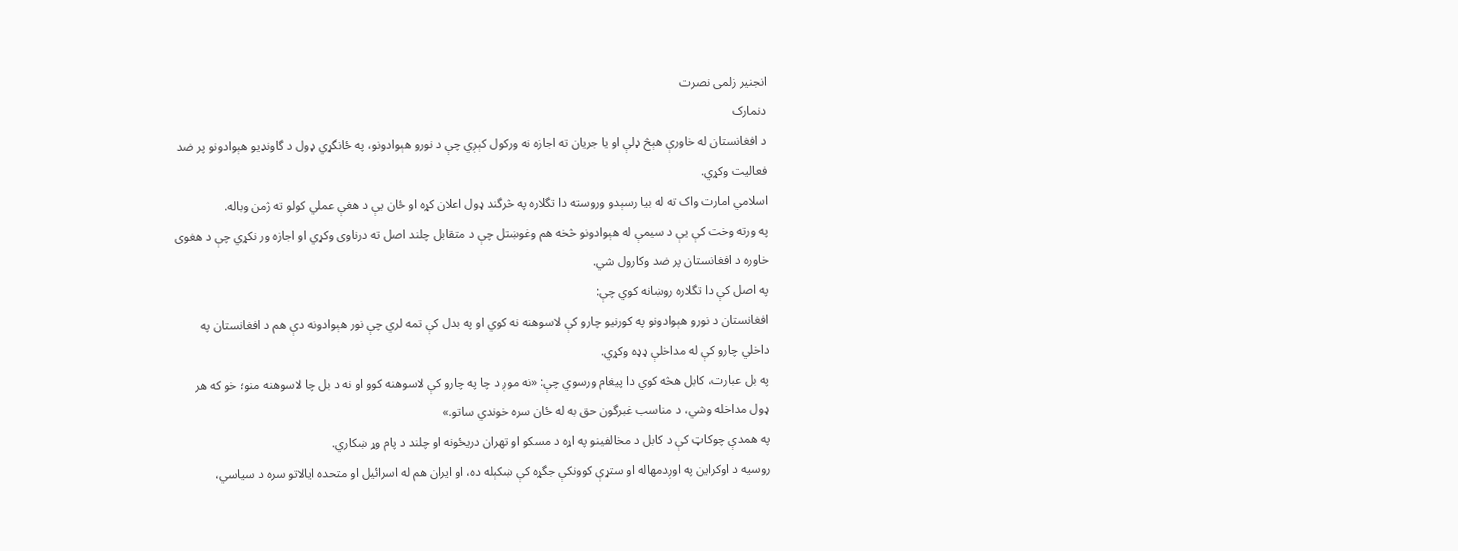انجنیر زلمی نصرت
دنمارک
د افغانستان له خاورې هېڅ ډلې او یا جریان ته اجازه نه ورکول کېږي چې د نورو هېوادونو، په ځانگړي ډول د گاونډیو هېوادونو پر ضد فعالیت وکړي.
اسلامي امارت واک ته له بیا رسېدو وروسته دا تگلاره په څرگند ډول اعلان کړه او ځان یې د هغې عملي کولو ته ژمن وباله.
په ورته وخت کې یې د سیمې له هېوادونو څخه هم وغوښتل چې د متقابل چلند اصل ته درناوی وکړي او اجازه ور نکړي چې د هغوی خاوره د افغانستان پر ضد وکارول شي.
په اصل کې دا تگلاره روښانه کوي چې:
افغانستان د نورو هېوادونو په کورنیو چارو کې لاسوهنه نه کوي او په بدل کې تمه لري چې نور هېوادونه دې هم د افغانستان په داخلي چارو کې له مداخلې ډډه وکړي.
په بل عبارت، کابل هڅه کوي دا پیغام ورسوي چې: «نه موږ د چا په چارو کې لاسوهنه کوو او نه د بل چا لاسوهنه منو؛ خو که هر ډول مداخله وشي، د مناسب غبرگون حق به له ځان سره خوندي ساتو.»
په همدې چوکاټ کې د کابل د مخالفینو په اړه د مسکو او تهران دریځونه او چلند د پام وړ ښکاري.
روسیه د اوکراین په اوږدمهاله او ستړې کوونکې جگړه کې ښکېله ده، او ایران هم له اسرائیل او متحده ایالاتو سره د سیاسي،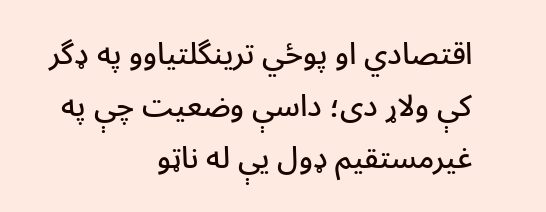اقتصادي او پوځي ترینگلتیاوو په ډگر کې ولاړ دی؛ داسې وضعیت چې په غیرمستقیم ډول یې له ناټو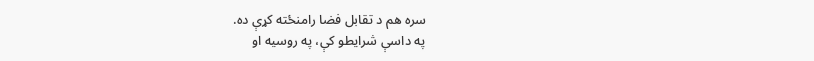سره هم د تقابل فضا رامنځته کړې ده.
په داسې شرایطو کې، په روسیه او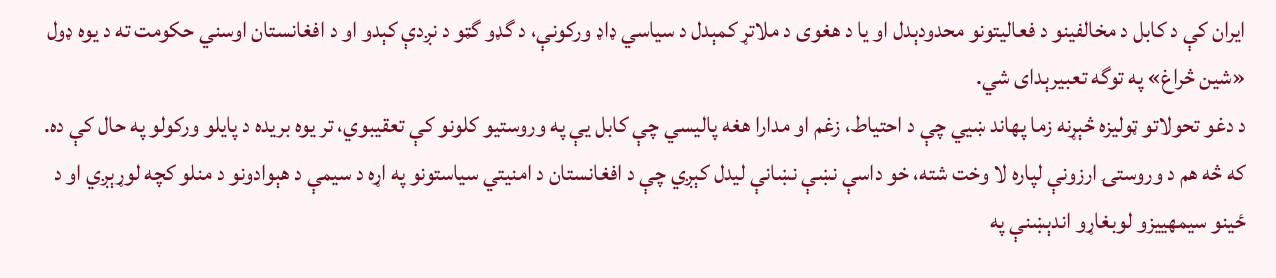ایران کې د کابل د مخالفینو د فعالیتونو محدودېدل او یا د هغوی د ملاتړ کمېدل د سیاسي ډاډ ورکونې، د گډو گټو د نږدې کېدو او د افغانستان اوسني حکومت ته د یوه ډول «شین څراغ» په توگه تعبیرېدای شي.
د دغو تحولاتو ټولیزه څېړنه زما پهاند ښيي چې د احتیاط، زغم او مدارا هغه پالیسي چې کابل یې په وروستیو کلونو کې تعقیبوي، تر یوه بریده د پایلو ورکولو په حال کې ده.
که څه هم د وروستۍ ارزونې لپاره لا وخت شته، خو داسې نښې نښانې لیدل کېږي چې د افغانستان د امنیتي سیاستونو په اړه د سیمې د هېوادونو د منلو کچه لوړېږي او د ځینو سیمهییزو لوبغاړو اندېښنې په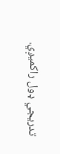تدریجي ډول راکمیږي.